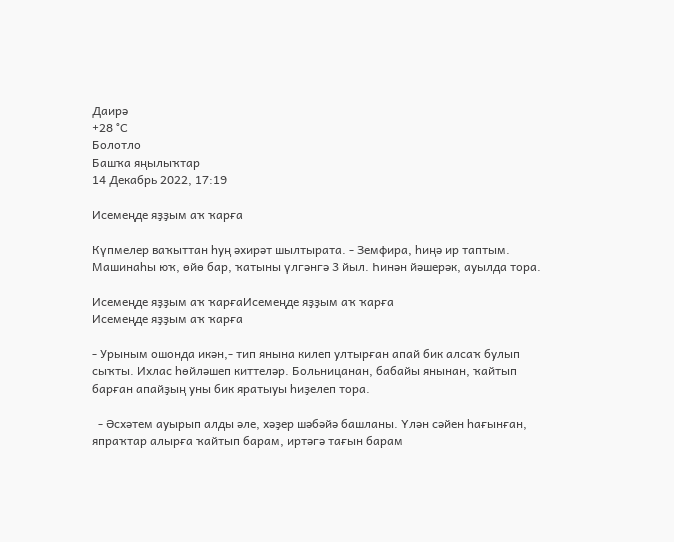Даирә
+28 °С
Болотло
Башҡа яңылыҡтар
14 Декабрь 2022, 17:19

Исемеңде яҙҙым аҡ ҡарға

Күпмелер ваҡыттан һуң әхирәт шылтырата. - Земфира, һиңә ир таптым. Машинаһы юҡ, өйө бар, ҡатыны үлгәнгә 3 йыл. Һинән йәшерәк, ауылда тора.

Исемеңде яҙҙым аҡ ҡарғаИсемеңде яҙҙым аҡ ҡарға
Исемеңде яҙҙым аҡ ҡарға

- Урыным ошонда икән,- тип янына килеп ултырған апай бик алсаҡ булып сыҡты. Ихлас һөйләшеп киттеләр. Больницанан, бабайы янынан, ҡайтып барған апайҙың уны бик яратыуы һиҙелеп тора.

  - Әсхәтем ауырып алды әле, хәҙер шәбәйә башланы. Үлән сәйен һағынған, япраҡтар алырға ҡайтып барам, иртәгә тағын барам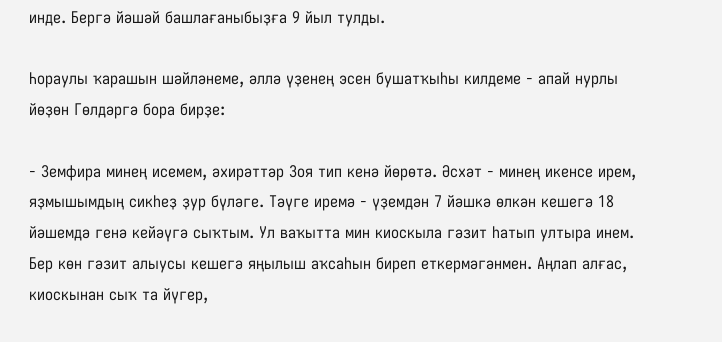инде. Бергә йәшәй башлағаныбыҙға 9 йыл тулды.

Һораулы ҡарашын шәйләнеме, әллә үҙенең эсен бушатҡыһы килдеме - апай нурлы йөҙөн Гөлдәргә бора бирҙе:

- Земфира минең исемем, әхирәттәр Зоя тип кенә йөрөтә. Әсхәт - минең икенсе ирем,   яҙмышымдың сикһеҙ ҙур бүләге. Тәүге иремә - үҙемдән 7 йәшкә өлкән кешегә 18 йәшемдә генә кейәүгә сыҡтым. Ул ваҡытта мин киоскыла гәзит һатып ултыра инем. Бер көн гәзит алыусы кешегә яңылыш аҡсаһын биреп еткермәгәнмен. Аңлап алғас, киоскынан сыҡ та йүгер,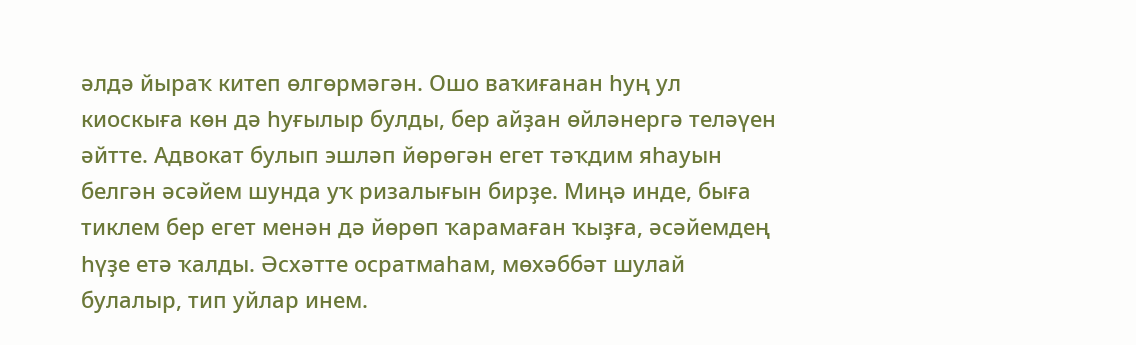әлдә йыраҡ китеп өлгөрмәгән. Ошо ваҡиғанан һуң ул киоскыға көн дә һуғылыр булды, бер айҙан өйләнергә теләүен әйтте. Адвокат булып эшләп йөрөгән егет тәҡдим яһауын белгән әсәйем шунда уҡ ризалығын бирҙе. Миңә инде, быға тиклем бер егет менән дә йөрөп ҡарамаған ҡыҙға, әсәйемдең һүҙе етә ҡалды. Әсхәтте осратмаһам, мөхәббәт шулай булалыр, тип уйлар инем.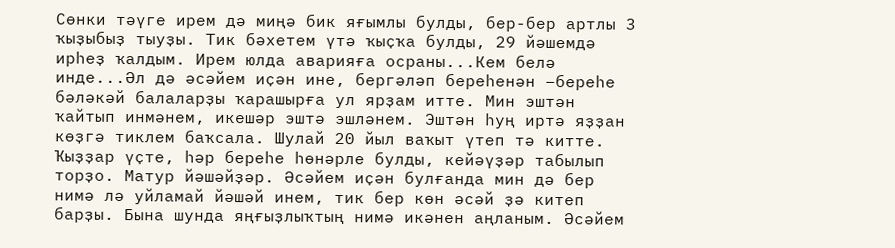Сөнки тәүге ирем дә миңә бик яғымлы булды, бер-бер артлы 3 ҡыҙыбыҙ тыуҙы. Тик бәхетем үтә ҡыҫҡа булды, 29 йәшемдә ирһеҙ ҡалдым. Ирем юлда аварияға осраны...Кем белә инде...Әл дә әсәйем иҫән ине, бергәләп береһенән –береһе бәләкәй балаларҙы ҡарашырға ул ярҙам итте. Мин эштән ҡайтып инмәнем, икешәр эштә эшләнем. Эштән һуң иртә яҙҙан көҙгә тиклем баҡсала. Шулай 20 йыл ваҡыт үтеп тә китте. Ҡыҙҙар үҫте, һәр береһе һөнәрле булды, кейәүҙәр табылып торҙо. Матур йәшәйҙәр. Әсәйем иҫән булғанда мин дә бер нимә лә уйламай йәшәй инем, тик бер көн әсәй ҙә китеп барҙы. Бына шунда яңғыҙлыҡтың нимә икәнен аңланым. Әсәйем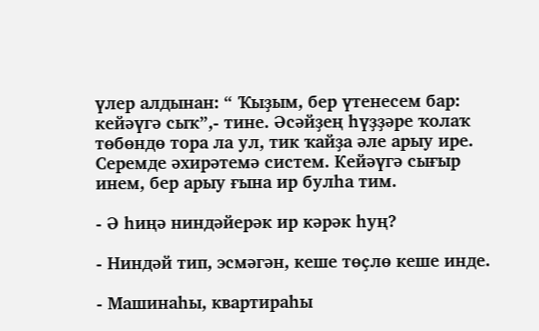үлер алдынан: “ Ҡыҙым, бер үтенесем бар: кейәүгә сыҡ”,- тине. Әсәйҙең һүҙҙәре ҡолаҡ төбөндө тора ла ул, тик ҡайҙа әле арыу ире. Серемде әхирәтемә систем. Кейәүгә сығыр инем, бер арыу ғына ир булһа тим.

- Ә һиңә ниндәйерәк ир кәрәк һуң?

- Ниндәй тип, эсмәгән, кеше төҫлө кеше инде.

- Машинаһы, квартираһы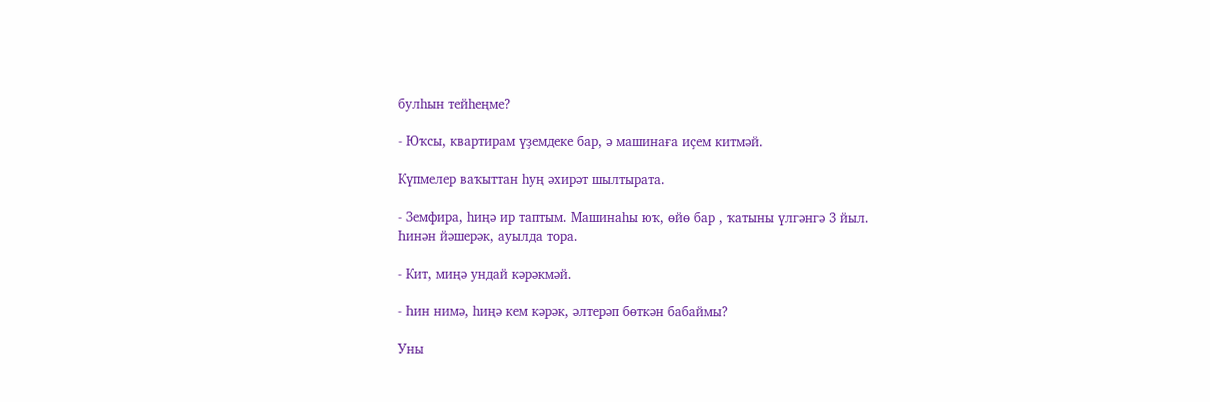булһын тейһеңме?

- Юҡсы, квартирам үҙемдеке бар, ә машинаға иҫем китмәй.

Күпмелер ваҡыттан һуң әхирәт шылтырата.

- Земфира, һиңә ир таптым. Машинаһы юҡ, өйө бар , ҡатыны үлгәнгә 3 йыл. Һинән йәшерәк, ауылда тора.

- Кит, миңә ундай кәрәкмәй.

- Һин нимә, һиңә кем кәрәк, әлтерәп бөткән бабаймы?

Уны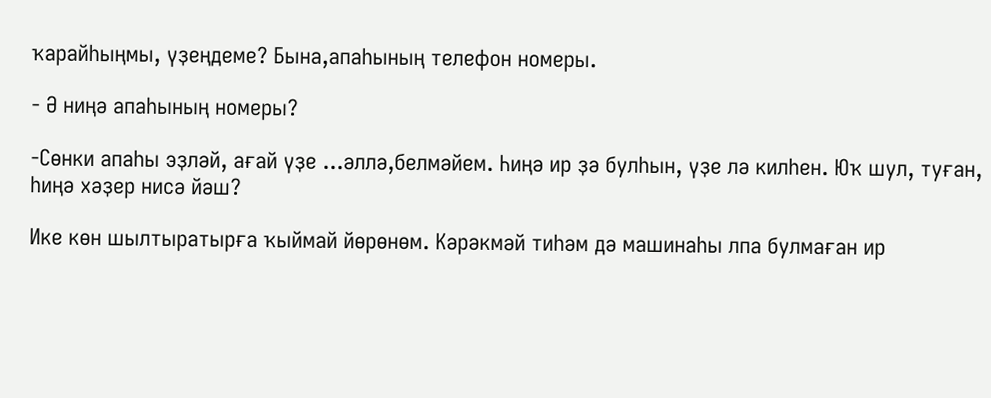ҡарайһыңмы, үҙеңдеме? Бына,апаһының телефон номеры.

- Ә ниңә апаһының номеры?

-Сөнки апаһы эҙләй, ағай үҙе ...әллә,белмәйем. Һиңә ир ҙә булһын, үҙе лә килһен. Юҡ шул, туған, һиңә хәҙер нисә йәш?

Ике көн шылтыратырға ҡыймай йөрөнөм. Кәрәкмәй тиһәм дә машинаһы лпа булмаған ир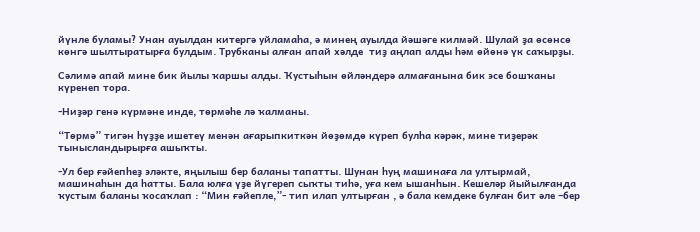йүнле буламы? Унан ауылдан китергә уйламаһа, ә минең ауылда йәшәге килмәй. Шулай ҙа өсөнсө көнгә шылтыратырға булдым. Трубканы алған апай хәлде  тиҙ аңлап алды һәм өйөнә үк саҡырҙы.

Сәлимә апай мине бик йылы ҡаршы алды. Ҡустыһын өйләндерә алмағанына бик эсе бошҡаны күренеп тора.

-Ниҙәр генә күрмәне инде, төрмәһе лә ҡалманы.

“Төрмә” тигән һүҙҙе ишетеү менән ағарыпкиткән йөҙөмдө күреп булһа кәрәк, мине тиҙерәк тынысландырырға ашыҡты.

-Ул бер ғәйепһеҙ эләкте, яңылыш бер баланы тапатты. Шунан һуң машинаға ла ултырмай, машинаһын да һатты. Бала юлға үҙе йүгереп сыҡты тиһә, уға кем ышанһын. Кешеләр йыйылғанда ҡустым баланы ҡосаҡлап : “Мин ғәйепле,”- тип илап ултырған , ә бала кемдеке булған бит әле –бер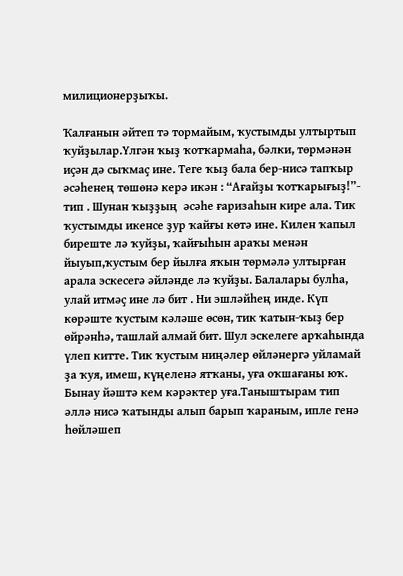милиционерҙыҡы.

Ҡалғанын әйтеп тә тормайым, ҡустымды ултыртып ҡуйҙылар.Үлгән ҡыҙ ҡотҡармаһа, бәлки, төрмәнән иҫән дә сыҡмаҫ ине. Теге ҡыҙ бала бер-нисә тапҡыр әсәһенең төшөнә керә икән : “Ағайҙы ҡотҡарығыҙ!”- тип . Шунан ҡыҙҙың  әсәһе ғаризаһын кире ала. Тик ҡустымды икенсе ҙур ҡайғы көтә ине. Килен ҡапыл биреште лә ҡуйҙы, ҡайғыһын араҡы менән йыуып,ҡустым бер йылға яҡын төрмәлә ултырған арала эскесегә әйләнде лә ҡуйҙы. Балалары булһа, улай итмәҫ ине лә бит . Ни эшләйһең инде. Күп көрәште ҡустым кәләше өсөн, тик ҡатын-ҡыҙ бер өйрәнһә, ташлай алмай бит. Шул эскелеге арҡаһында үлеп китте. Тик ҡустым ниңәлер өйләнергә уйламай ҙа ҡуя, имеш, күңеленә ятҡаны, уға оҡшағаны юҡ. Бынау йәштә кем кәрәктер уға.Таныштырам тип әллә нисә ҡатынды алып барып ҡараным, ипле генә һөйләшеп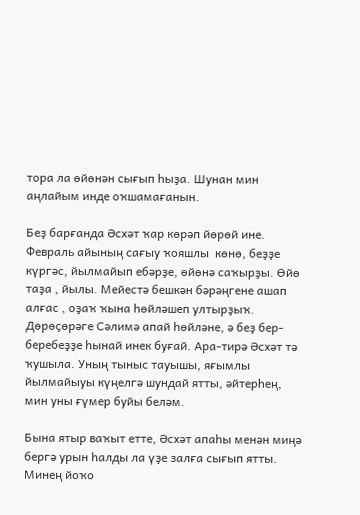тора ла өйөнән сығып һыҙа. Шунан мин аңлайым инде оҡшамағанын.

Беҙ барғанда Әсхәт ҡар көрәп йөрөй ине. Февраль айының сағыу ҡояшлы  көнө, беҙҙе күргәс, йылмайып ебәрҙе, өйөнә саҡырҙы. Өйө таҙа , йылы. Мейестә бешкән бәрәңгене ашап алғас , оҙаҡ ҡына һөйләшеп ултырҙыҡ. Дөрөҫөрәге Сәлимә апай һөйләне, ә беҙ бер-беребеҙҙе һынай инек буғай. Ара-тирә Әсхәт тә ҡушыла. Уның тыныс тауышы, яғымлы йылмайыуы күңелгә шундай ятты, әйтерһең, мин уны ғүмер буйы беләм.

Бына ятыр ваҡыт етте, Әсхәт апаһы менән миңә бергә урын һалды ла үҙе залға сығып ятты. Минең йоҡо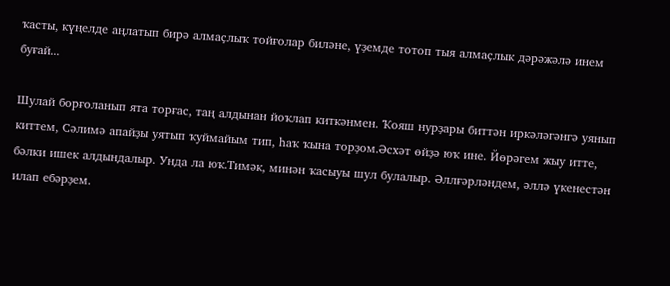ҡасты, күңелде аңлатып бирә алмаҫлыҡ тойғолар биләне, үҙемде тотоп тыя алмаҫлык дәрәжәлә инем буғай...

Шулай борғоланып ята торғас, таң алдынан йоҡлап киткәнмен. Ҡояш нурҙары биттән иркәләгәнгә уянып киттем, Сәлимә апайҙы уятып ҡуймайым тип, һаҡ ҡына торҙом.Әсхәт өйҙә юҡ ине. Йөрәгем жыу итте, бәлки ишек алдындалыр. Унда ла юҡ.Тимәк, минән ҡасыуы шул булалыр. Әллғәрләндем, әллә үкенестән илап ебәрҙем.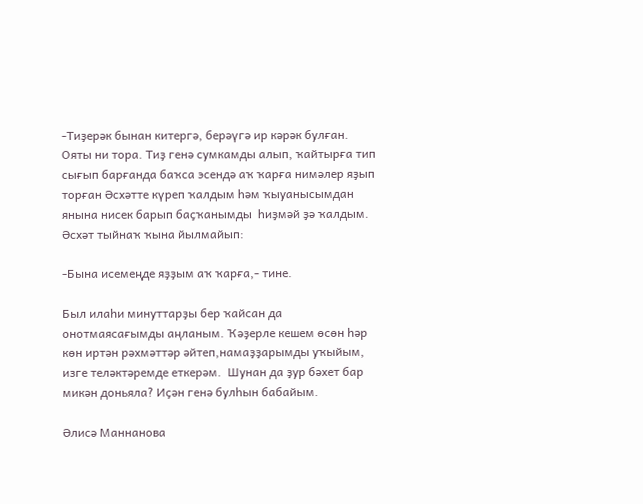-Тиҙерәк бынан китергә, берәүгә ир кәрәк булған. Ояты ни тора. Тиҙ генә сумкамды алып, ҡайтырға тип сығып барғанда баҡса эсендә аҡ ҡарға нимәлер яҙып торған Әсхәтте күреп ҡалдым һәм ҡыуанысымдан янына нисек барып баҫҡанымды  һиҙмәй ҙә ҡалдым. Әсхәт тыйнаҡ ҡына йылмайып:

-Бына исемеңде яҙҙым аҡ ҡарға,- тине.

Был илаһи минуттарҙы бер ҡайсан да онотмаясағымды аңланым. Ҡәҙерле кешем өсөн һәр көн иртән рәхмәттәр әйтеп,намаҙҙарымды уҡыйым, изге теләктәремде еткерәм.  Шунан да ҙур бәхет бар микән доньяла? Иҫән генә булһын бабайым.

Әлисә Маннанова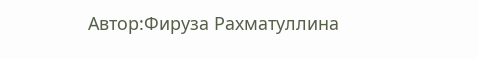Автор:Фируза Рахматуллина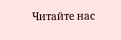Читайте нас